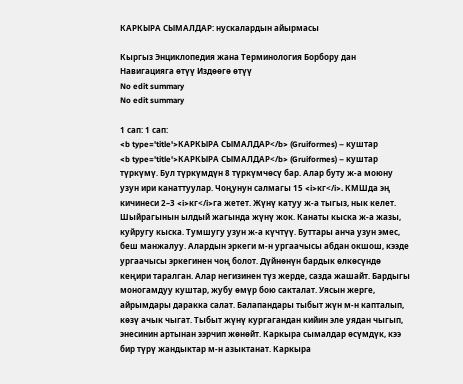КАРКЫРА СЫМАЛДАР: нускалардын айырмасы

Кыргыз Энциклопедия жана Терминология Борбору дан
Навигацияга өтүү Издөөгө өтүү
No edit summary
No edit summary

1 сап: 1 сап:
<b type='title'>КАРКЫРА СЫМАЛДАР</b> (Gruiformes) – куштар
<b type='title'>КАРКЫРА СЫМАЛДАР</b> (Gruiformes) – куштар
түркүмү. Бул түркүмдүн 8 түркүмчөсү бар. Алар буту ж-а моюну узун ири канаттуулар. Чоңунун салмагы 15 <i>кг</i>. КМШда эң кичинеси 2–3 <i>кг</i>га жетет. Жүнү катуу ж-а тыгыз, нык келет. Шыйрагынын ылдый жагында жүнү жок. Канаты кыска ж-а жазы, куйругу кыска. Тумшугу узун ж-а күчтүү. Буттары анча узун эмес, беш манжалуу. Алардын эркеги м-н ургаачысы абдан окшош, кээде ургаачысы эркегинен чоң болот. Дүйнөнүн бардык өлкөсүндө кеңири таралган. Алар негизинен түз жерде, сазда жашайт. Бардыгы моногамдуу куштар, жубу өмүр бою сакталат. Уясын жерге, айрымдары даракка салат. Балапандары тыбыт жүн м-н капталып, көзү ачык чыгат. Тыбыт жүнү кургагандан кийин эле уядан чыгып, энесинин артынан ээрчип жөнөйт. Каркыра сымалдар өсүмдүк, кээ бир түрү жандыктар м-н азыктанат. Каркыра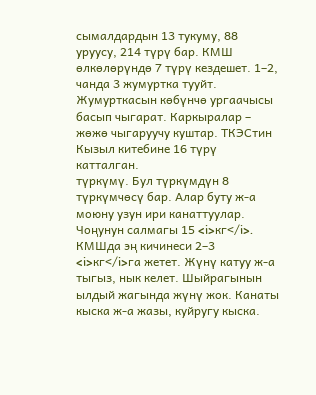сымалдардын 13 тукуму, 88 уруусу, 214 түрү бар. КМШ өлкөлөрүндө 7 түрү кездешет. 1–2, чанда 3 жумуртка тууйт. Жумурткасын көбүнчө ургаачысы басып чыгарат. Каркыралар – жөжө чыгаруучу куштар. ТКЭСтин Кызыл китебине 16 түрү катталган.
түркүмү. Бул түркүмдүн 8 түркүмчөсү бар. Алар буту ж-а моюну узун ири канаттуулар. Чоңунун салмагы 15 <i>кг</i>. КМШда эң кичинеси 2–3 <i>кг</i>га жетет. Жүнү катуу ж-а тыгыз, нык келет. Шыйрагынын ылдый жагында жүнү жок. Канаты кыска ж-а жазы, куйругу кыска.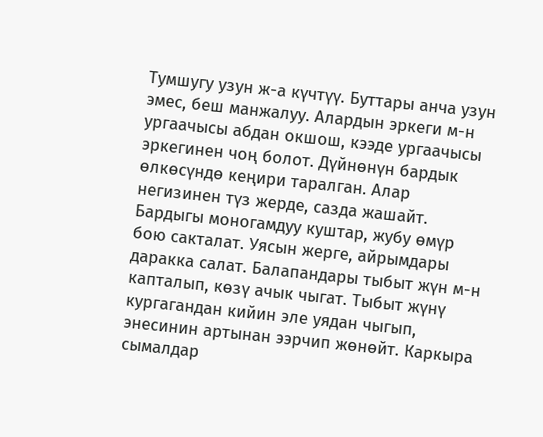Тумшугу узун ж-а күчтүү. Буттары анча узун эмес, беш манжалуу. Алардын эркеги м-н ургаачысы абдан окшош, кээде ургаачысы эркегинен чоң болот. Дүйнөнүн бардык өлкөсүндө кеңири таралган. Алар негизинен түз жерде, сазда жашайт. Бардыгы моногамдуу куштар, жубу өмүр бою сакталат. Уясын жерге, айрымдары даракка салат. Балапандары тыбыт жүн м-н капталып, көзү ачык чыгат. Тыбыт жүнү кургагандан кийин эле уядан чыгып, энесинин артынан ээрчип жөнөйт. Каркыра сымалдар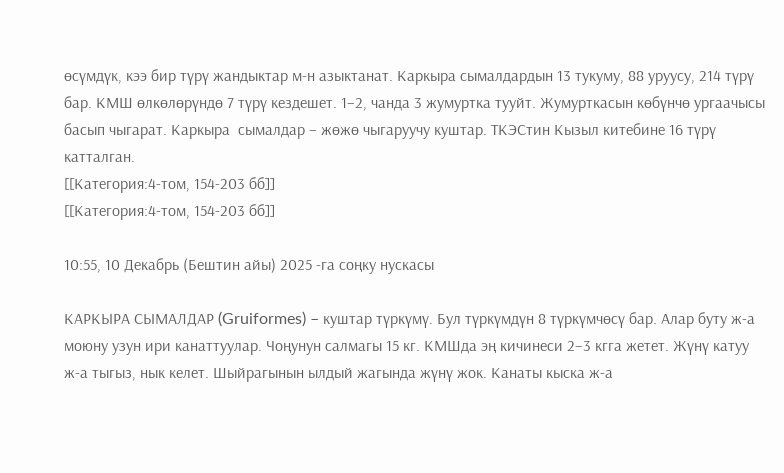өсүмдүк, кээ бир түрү жандыктар м-н азыктанат. Каркыра сымалдардын 13 тукуму, 88 уруусу, 214 түрү бар. КМШ өлкөлөрүндө 7 түрү кездешет. 1–2, чанда 3 жумуртка тууйт. Жумурткасын көбүнчө ургаачысы басып чыгарат. Каркыра  сымалдар – жөжө чыгаруучу куштар. ТКЭСтин Кызыл китебине 16 түрү катталган.
[[Категория:4-том, 154-203 бб]]
[[Категория:4-том, 154-203 бб]]

10:55, 10 Декабрь (Бештин айы) 2025 -га соңку нускасы

КАРКЫРА СЫМАЛДАР (Gruiformes) – куштар түркүмү. Бул түркүмдүн 8 түркүмчөсү бар. Алар буту ж-а моюну узун ири канаттуулар. Чоңунун салмагы 15 кг. КМШда эң кичинеси 2–3 кгга жетет. Жүнү катуу ж-а тыгыз, нык келет. Шыйрагынын ылдый жагында жүнү жок. Канаты кыска ж-а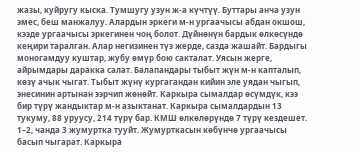жазы, куйругу кыска. Тумшугу узун ж-а күчтүү. Буттары анча узун эмес, беш манжалуу. Алардын эркеги м-н ургаачысы абдан окшош, кээде ургаачысы эркегинен чоң болот. Дүйнөнүн бардык өлкөсүндө кеңири таралган. Алар негизинен түз жерде, сазда жашайт. Бардыгы моногамдуу куштар, жубу өмүр бою сакталат. Уясын жерге, айрымдары даракка салат. Балапандары тыбыт жүн м-н капталып, көзү ачык чыгат. Тыбыт жүнү кургагандан кийин эле уядан чыгып, энесинин артынан ээрчип жөнөйт. Каркыра сымалдар өсүмдүк, кээ бир түрү жандыктар м-н азыктанат. Каркыра сымалдардын 13 тукуму, 88 уруусу, 214 түрү бар. КМШ өлкөлөрүндө 7 түрү кездешет. 1–2, чанда 3 жумуртка тууйт. Жумурткасын көбүнчө ургаачысы басып чыгарат. Каркыра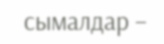сымалдар –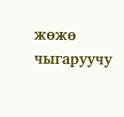жөжө чыгаруучу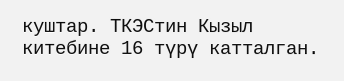куштар. ТКЭСтин Кызыл китебине 16 түрү катталган.